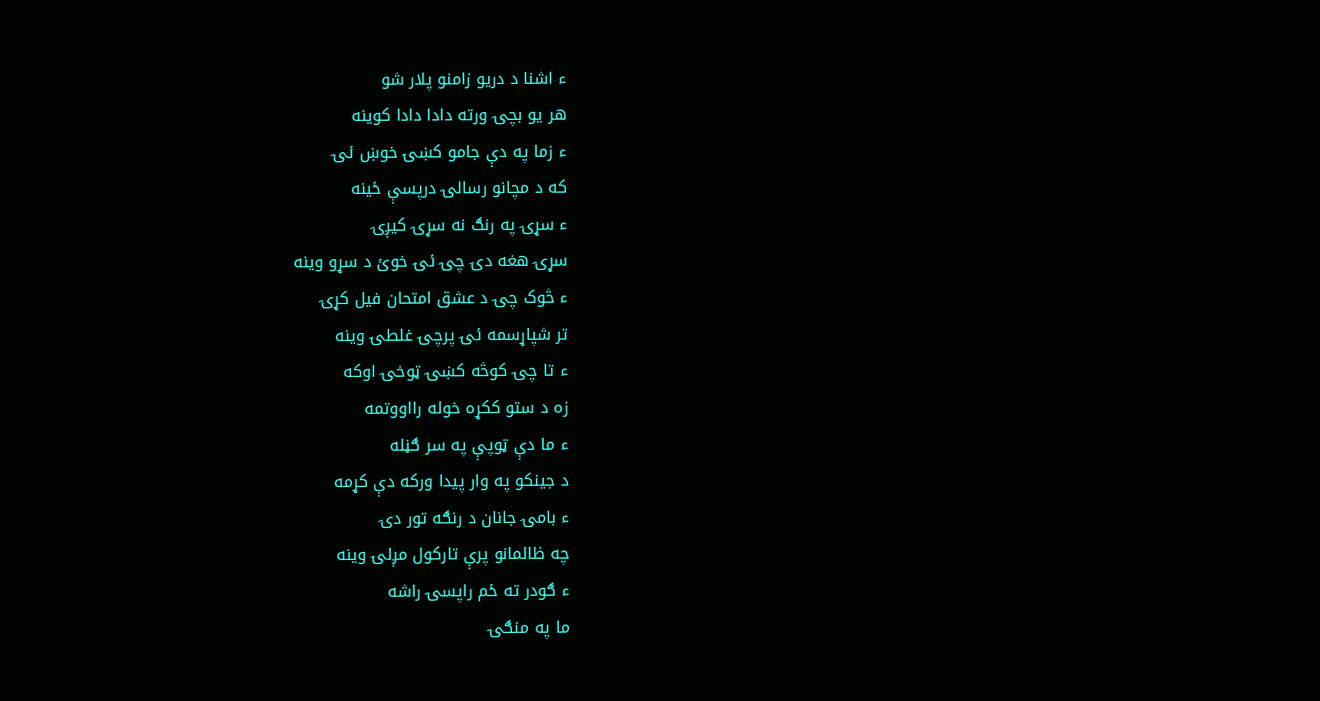ء اشنا د دريو زامنو پلار شو
هر يو بچۍ ورته دادا دادا کوينه
ء زما په دې جامو کښۍ خوښ ئۍ
که د مچانو رسالۍ درپسې ځينه
ء سړۍ په رنګ نه سړۍ کيږۍ
سړۍ هغه دۍ چۍ ئۍ خوئ د سړو وينه
ء څوک چۍ د عشق امتحان فيل کړۍ
تر شپاړسمه ئۍ پرچۍ غلطۍ وينه
ء تا چۍ کوڅه کښۍ ټوخۍ اوکه
زه د ستو ککړه خوله رااووتمه
ء ما دې ټوپې په سر ګڼله
د جينکو په وار پيدا ورکه دې کړمه
ء بامۍ جانان د رنګه تور دۍ
چه ظالمانو پرې تارکول مږلۍ وينه
ء ګودر ته ځم راپسۍ راشه
ما په منګۍ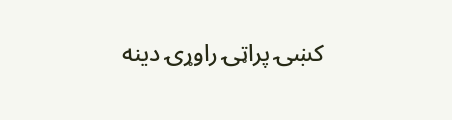کښۍ پراټۍ راوړۍ دينه